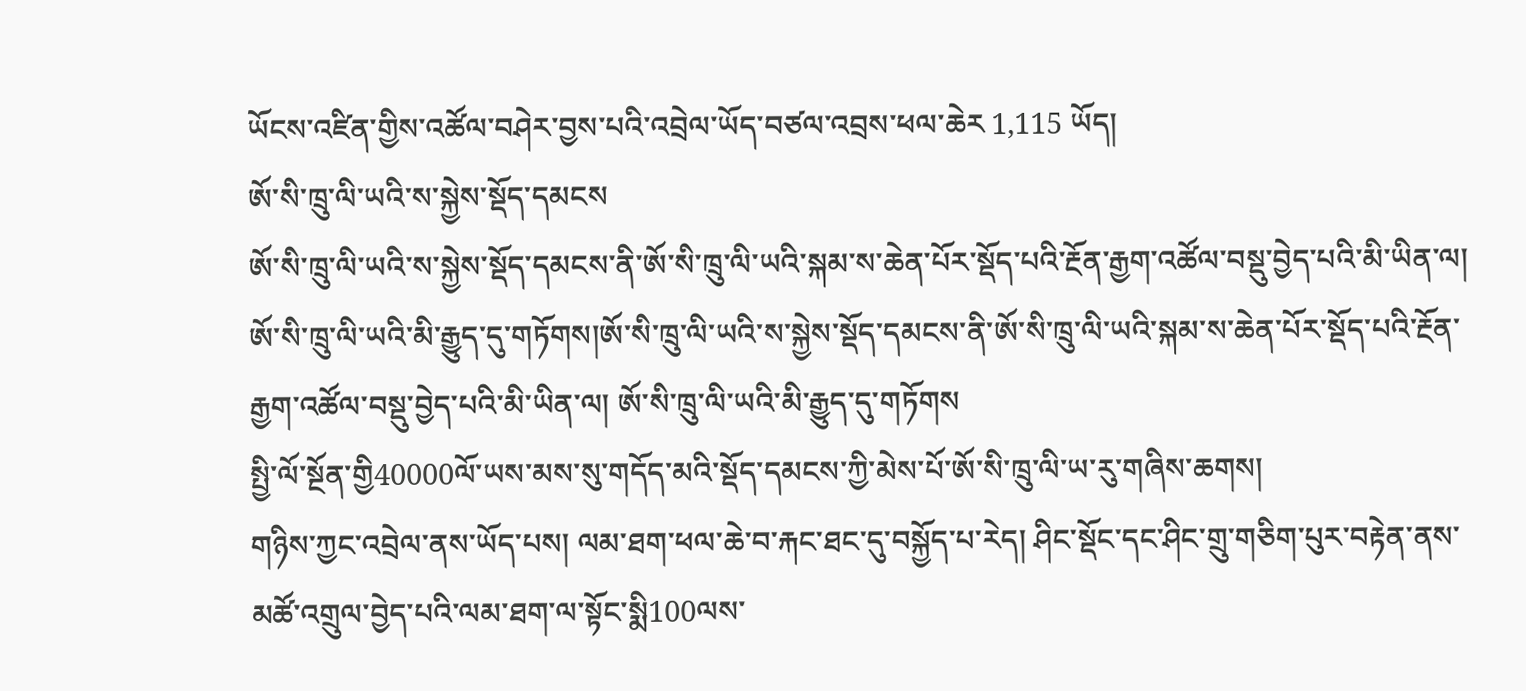ཡོངས་འཛིན་གྱིས་འཚོལ་བཤེར་བྱས་པའི་འབྲེལ་ཡོད་བཙལ་འབྲས་ཕལ་ཆེར 1,115 ཡོད།
ཨོ་སི་ཁྲུ་ལི་ཡའི་ས་སྐྱེས་སྡོད་དམངས
ཨོ་སི་ཁྲུ་ལི་ཡའི་ས་སྐྱེས་སྡོད་དམངས་ནི་ཨོ་སི་ཁྲུ་ལི་ཡའི་སྐམ་ས་ཆེན་པོར་སྡོད་པའི་རྔོན་རྒྱག་འཚོལ་བསྡུ་བྱེད་པའི་མི་ཡིན་ལ། ཨོ་སི་ཁྲུ་ལི་ཡའི་མི་རྒྱུད་དུ་གཏོགས།ཨོ་སི་ཁྲུ་ལི་ཡའི་ས་སྐྱེས་སྡོད་དམངས་ནི་ཨོ་སི་ཁྲུ་ལི་ཡའི་སྐམ་ས་ཆེན་པོར་སྡོད་པའི་རྔོན་རྒྱག་འཚོལ་བསྡུ་བྱེད་པའི་མི་ཡིན་ལ། ཨོ་སི་ཁྲུ་ལི་ཡའི་མི་རྒྱུད་དུ་གཏོགས
སྤྱི་ལོ་སྔོན་གྱི40000ལོ་ཡས་མས་སུ་གདོད་མའི་སྡོད་དམངས་ཀྱི་མེས་པོ་ཨོ་སི་ཁྲུ་ལི་ཡ་རུ་གཞིས་ཆགས།
གཉིས་ཀྱང་འབྲེལ་ནས་ཡོད་པས། ལམ་ཐག་ཕལ་ཆེ་བ་རྐང་ཐང་དུ་བསྐྱོད་པ་རེད། ཤིང་སྡོང་དང་ཤིང་གྲུ་གཅིག་པུར་བརྟེན་ནས་མཚོ་འགྲུལ་བྱེད་པའི་ལམ་ཐག་ལ་སྟོང་སྨི100ལས་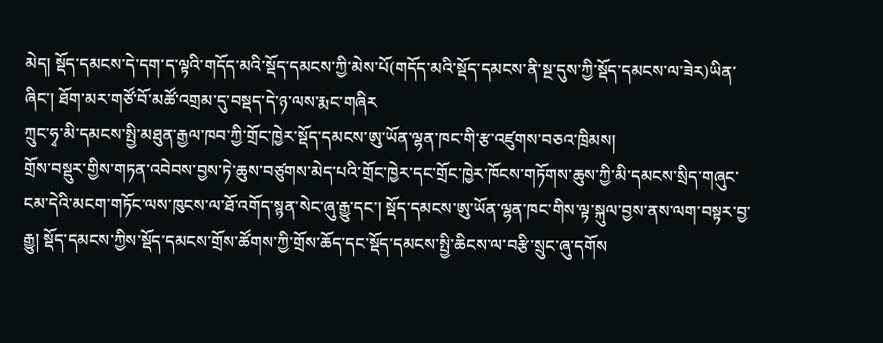མེད། སྡོད་དམངས་དེ་དག་ད་ལྟའི་གདོད་མའི་སྡོད་དམངས་ཀྱི་མེས་པོ(གདོད་མའི་སྡོད་དམངས་ནི་སྔ་དུས་ཀྱི་སྡོད་དམངས་ལ་ཟེར)ཡིན་ཞིང་། ཐོག་མར་གཙོ་བོ་མཚོ་འགྲམ་དུ་བསྡད་དེ་ཉ་ལས་རྨང་གཞིར
ཀྲུང་ཧྭ་མི་དམངས་སྤྱི་མཐུན་རྒྱལ་ཁབ་ཀྱི་གྲོང་ཁྱེར་སྡོད་དམངས་ཨུ་ཡོན་ལྷན་ཁང་གི་རྩ་འཛུགས་བཅའ་ཁྲིམས།
གྲོས་བསྡུར་གྱིས་གཏན་འབེབས་བྱས་ཏེ་ཆུས་བཙུགས་མེད་པའི་གྲོང་ཁྱེར་དང་གྲོང་ཁྱེར་ཁོངས་གཏོགས་ཆུས་ཀྱི་མི་དམངས་སྲིད་གཞུང་ངམ་དེའི་མངག་གཏོང་ལས་ཁུངས་ལ་ཐོ་འགོད་སྙན་སེང་ཞུ་རྒྱུ་དང་། སྡོད་དམངས་ཨུ་ཡོན་ལྷན་ཁང་གིས་ལྟ་སྐུལ་བྱས་ནས་ལག་བསྟར་བྱ་རྒྱུ། སྡོད་དམངས་ཀྱིས་སྡོད་དམངས་གྲོས་ཚོགས་ཀྱི་གྲོས་ཆོད་དང་སྡོད་དམངས་སྤྱི་ཆིངས་ལ་བརྩི་སྲུང་ཞུ་དགོས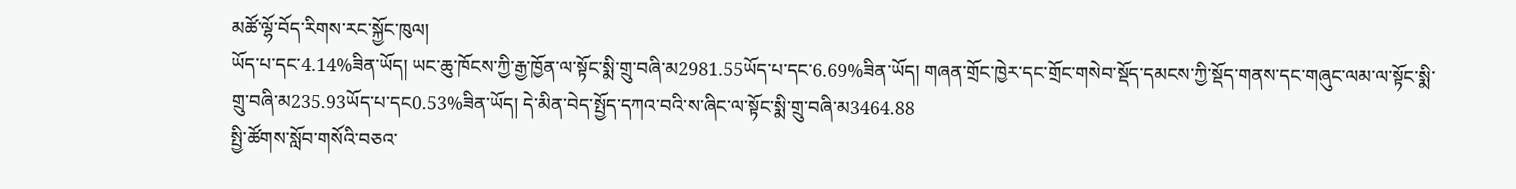མཚོ་ལྷོ་བོད་རིགས་རང་སྐྱོང་ཁུལ།
ཡོད་པ་དང་4.14%ཟིན་ཡོད། ཡང་ཆུ་ཁོངས་ཀྱི་རྒྱ་ཁྱོན་ལ་སྟོང་སྨི་གྲུ་བཞི་མ2981.55ཡོད་པ་དང་6.69%ཟིན་ཡོད། གཞན་གྲོང་ཁྱེར་དང་གྲོང་གསེབ་སྡོད་དམངས་ཀྱི་སྡོད་གནས་དང་གཞུང་ལམ་ལ་སྟོང་སྨི་གྲུ་བཞི་མ235.93ཡོད་པ་དང0.53%ཟིན་ཡོད། དེ་མིན་བེད་སྤྱོད་དཀའ་བའི་ས་ཞིང་ལ་སྟོང་སྨི་གྲུ་བཞི་མ3464.88
སྤྱི་ཚོགས་སློབ་གསོའི་བཅའ་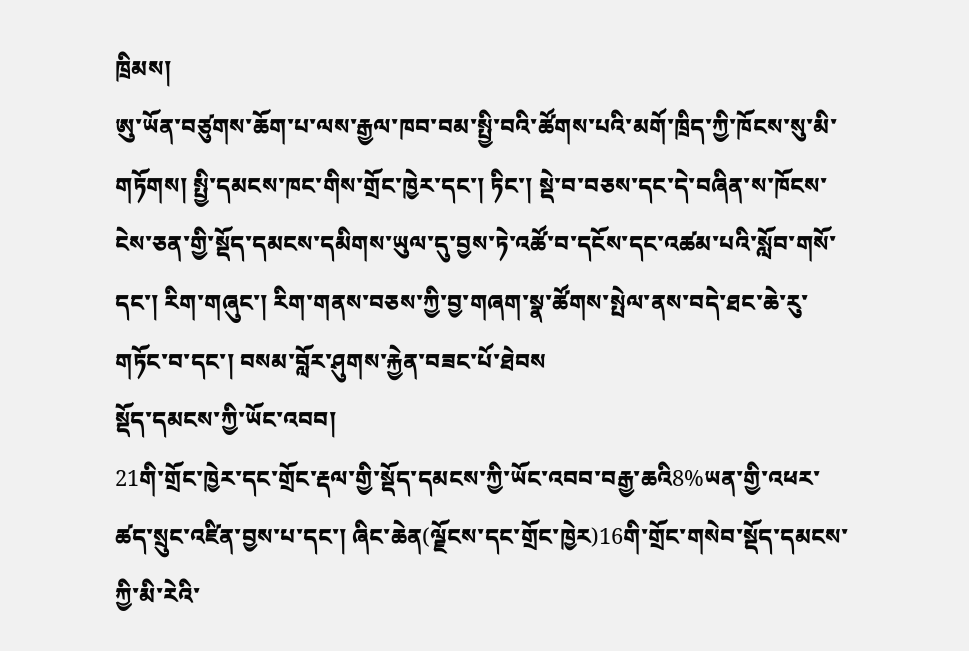ཁྲིམས།
ཨུ་ཡོན་བཙུགས་ཆོག་པ་ལས་རྒྱལ་ཁབ་བམ་སྤྱི་བའི་ཚོགས་པའི་མགོ་ཁྲིད་ཀྱི་ཁོངས་སུ་མི་གཏོགས། སྤྱི་དམངས་ཁང་གིས་གྲོང་ཁྱེར་དང་། ཏིང་། སྡེ་བ་བཅས་དང་དེ་བཞིན་ས་ཁོངས་ངེས་ཅན་གྱི་སྡོད་དམངས་དམིགས་ཡུལ་དུ་བྱས་ཏེ་འཚོ་བ་དངོས་དང་འཚམ་པའི་སློབ་གསོ་དང་། རིག་གཞུང་། རིག་གནས་བཅས་ཀྱི་བྱ་གཞག་སྣ་ཚོགས་སྤེལ་ནས་བདེ་ཐང་ཆེ་རུ་གཏོང་བ་དང་། བསམ་བློར་ཤུགས་རྐྱེན་བཟང་པོ་ཐེབས
སྡོད་དམངས་ཀྱི་ཡོང་འབབ།
21གི་གྲོང་ཁྱེར་དང་གྲོང་རྡལ་གྱི་སྡོད་དམངས་ཀྱི་ཡོང་འབབ་བརྒྱ་ཆའི8%ཡན་གྱི་འཕར་ཚད་སྲུང་འཛིན་བྱས་པ་དང་། ཞིང་ཆེན(ལྗོངས་དང་གྲོང་ཁྱེར)16གི་གྲོང་གསེབ་སྡོད་དམངས་ཀྱི་མི་རེའི་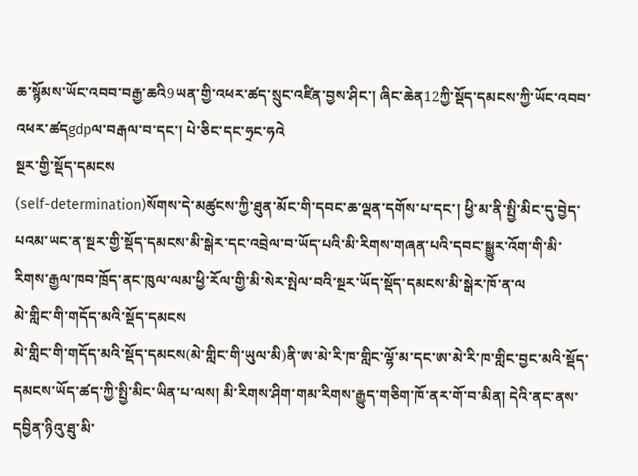ཆ་སྙོམས་ཡོང་འབབ་བརྒྱ་ཆའི9ཡན་གྱི་འཕར་ཚད་སྲུང་འཛིན་བྱས་ཤིང་། ཞིང་ཆེན12ཀྱི་སྡོད་དམངས་ཀྱི་ཡོང་འབབ་འཕར་ཚདgdpལ་བརྒལ་བ་དང་། པེ་ཅིང་དང་ཧྲང་ཧའེ
སྔར་གྱི་སྡོད་དམངས
(self-determination)སོགས་དེ་མཚུངས་ཀྱི་ཐུན་མོང་གི་དབང་ཆ་ལྡན་དགོས་པ་དང་། ཕྱི་མ་ནི་སྤྱི་མིང་དུ་བྱེད་པའམ་ཡང་ན་སྔར་གྱི་སྡོད་དམངས་མི་སྒེར་དང་འབྲེལ་བ་ཡོད་པའི་མི་རིགས་གཞན་པའི་དབང་སྒྱུར་འོག་གི་མི་རིགས་རྒྱལ་ཁབ་ཁྲོད་ནང་ཁུལ་ལམ་ཕྱི་རོལ་གྱི་མི་སེར་སྤེལ་བའི་སྔར་ཡོད་སྡོད་དམངས་མི་སྒེར་ཁོ་ན་ལ
མེ་གླིང་གི་གདོད་མའི་སྡོད་དམངས
མེ་གླིང་གི་གདོད་མའི་སྡོད་དམངས(མེ་གླིང་གི་ཡུལ་མི)ནི་ཨ་མེ་རི་ཁ་གླིང་ལྷོ་མ་དང་ཨ་མེ་རི་ཁ་གླིང་བྱང་མའི་སྡོད་དམངས་ཡོད་ཚད་ཀྱི་སྤྱི་མིང་ཡིན་པ་ལས། མི་རིགས་ཤིག་གམ་རིགས་རྒྱུད་གཅིག་ཁོ་ནར་གོ་བ་མིན། དེའི་ནང་ནས་དབྱིན་ཉིའུ་ཐུ་མི་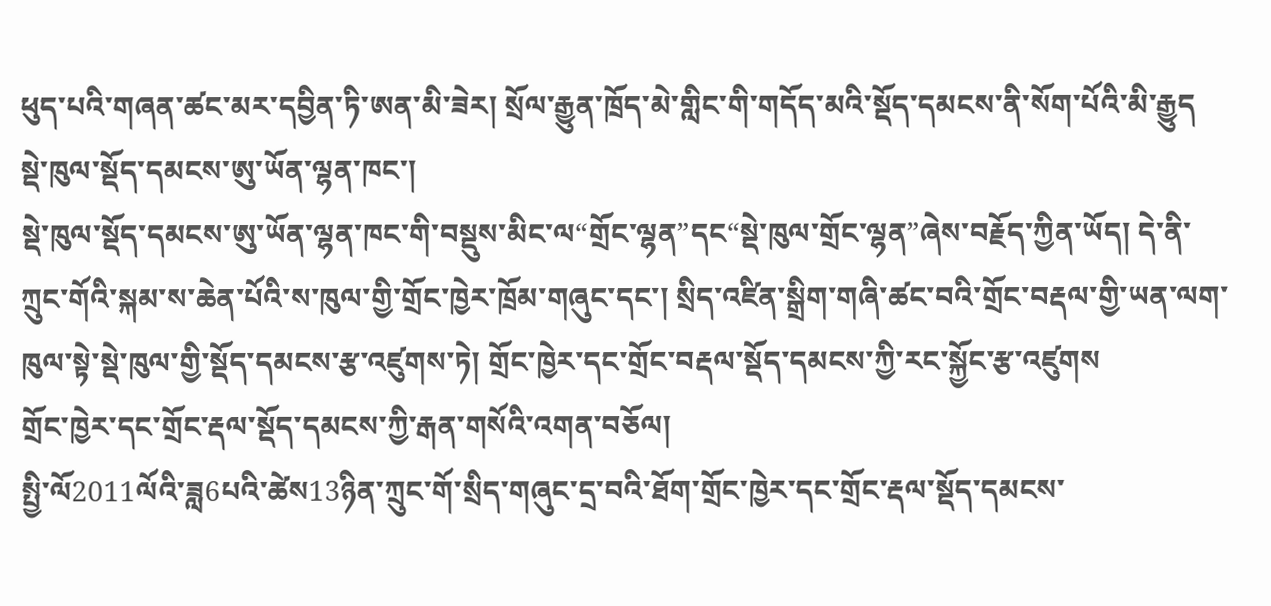ཕུད་པའི་གཞན་ཚང་མར་དབྱིན་ཏི་ཨན་མི་ཟེར། སྲོལ་རྒྱུན་ཁྲོད་མེ་གླིང་གི་གདོད་མའི་སྡོད་དམངས་ནི་སོག་པོའི་མི་རྒྱུད
སྡེ་ཁུལ་སྡོད་དམངས་ཨུ་ཡོན་ལྷན་ཁང་།
སྡེ་ཁུལ་སྡོད་དམངས་ཨུ་ཡོན་ལྷན་ཁང་གི་བསྡུས་མིང་ལ“གྲོང་ལྷན”དང“སྡེ་ཁུལ་གྲོང་ལྷན”ཞེས་བརྗོད་ཀྱིན་ཡོད། དེ་ནི་ཀྲུང་གོའི་སྐམ་ས་ཆེན་པོའི་ས་ཁུལ་གྱི་གྲོང་ཁྱེར་ཁྲོམ་གཞུང་དང་། སྲིད་འཛིན་སྒྲིག་གཞི་ཚང་བའི་གྲོང་བརྡལ་གྱི་ཡན་ལག་ཁུལ་སྟེ་སྡེ་ཁུལ་གྱི་སྡོད་དམངས་རྩ་འཛུགས་ཏེ། གྲོང་ཁྱེར་དང་གྲོང་བརྡལ་སྡོད་དམངས་ཀྱི་རང་སྐྱོང་རྩ་འཛུགས
གྲོང་ཁྱེར་དང་གྲོང་རྡལ་སྡོད་དམངས་ཀྱི་རྒན་གསོའི་འགན་བཅོལ།
སྤྱི་ལོ2011ལོའི་ཟླ6པའི་ཚེས13ཉིན་ཀྲུང་གོ་སྲིད་གཞུང་དྲ་བའི་ཐོག་གྲོང་ཁྱེར་དང་གྲོང་རྡལ་སྡོད་དམངས་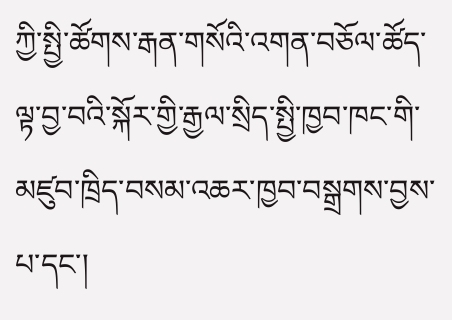ཀྱི་སྤྱི་ཚོགས་རྒན་གསོའི་འགན་བཅོལ་ཚོད་ལྟ་བྱ་བའི་སྐོར་གྱི་རྒྱལ་སྲིད་སྤྱི་ཁྱབ་ཁང་གི་མཛུབ་ཁྲིད་བསམ་འཆར་ཁྱབ་བསྒྲགས་བྱས་པ་དང་།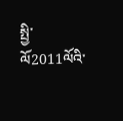སྤྱི་ལོ2011ལོའི་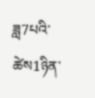ཟླ7པའི་ཚེས1ཉིན་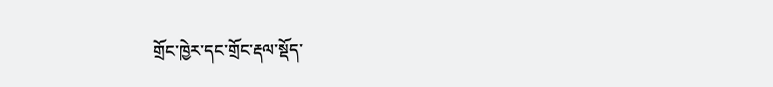གྲོང་ཁྱེར་དང་གྲོང་རྡལ་སྡོད་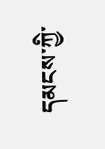དམངས་ཀྱི་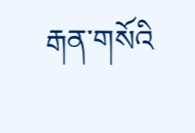རྒན་གསོའི